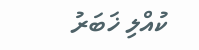ކުއްލި ޚަބަރު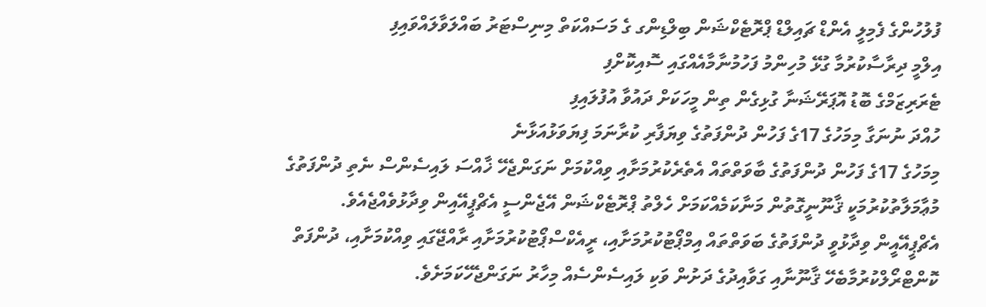ފުލުހުންގެ ފެމިލީ އެންޑް ޗައިލްޑް ޕްރޮޓެކްޝަން ބިލްޑިންގ ގެ މަސައްކަތް މިނިސްޓަރު ބައްލަވާލައްވައިފި
އިލްމީ ދިރާސާކުރުމާ ގުޅޭ މުހިންމު ފަހުމުނާމާއެއްގައި ސޮއިކޮށްފި
ޓެރަރިޒަމްގެ ބޮޑު އޮޕަރޭޝަނާ ގުޅިގެން ތިން މީހަކަށް ދައުވާ އުފުލައިފި
ހުއްދަ ނުނަގާ މިމަހުގެ 17ގެ ފަހުން ދުންފަތުގެ ވިޔަފާރި ކުރާނަމަ ފިޔަވަޅުއަޅާނެ
މިމަހުގެ 17ގެ ފަހުން ދުންފަތުގެ ބާވަތްތައް އެތެރެކުރުމަށާއި ވިއްކުމަށް ނަގަންޖެހޭ ޚާއްސަ ލައިސެންސް ނެތި ދުންފަތުގެ މުޢާމަލާތުކުރުމަކީ ޤާނޫނީގޮތުން މަނާކަމެއްކަމަށް ހެލްތު ޕްރޮޓެކްޝަން އޭޖެންސީ އެޗްޕީއޭއިން ވިދާޅުވެއްޖެއެވެ.
އެޗްޕީއޭއީން ވިދާޅުވީ ދުންފަތުގެ ބަވަތްތައް އިމްޕޯޓުކުރުމަށާއި، ރީއެކްސްޕޯޓުކުރުމަށާއި ރާއްޖޭގައި ވިއްކުމަށާއި، ދުންފަތް ކޮންޓްރޯލްކުރުމާބެހޭ ޤާނޫނާއި ގަވާއިދުގެ ދަށުން ވަކި ލައިސެންސެއް މިހާރު ނަގަންޖެހޭކަމަށެވެ.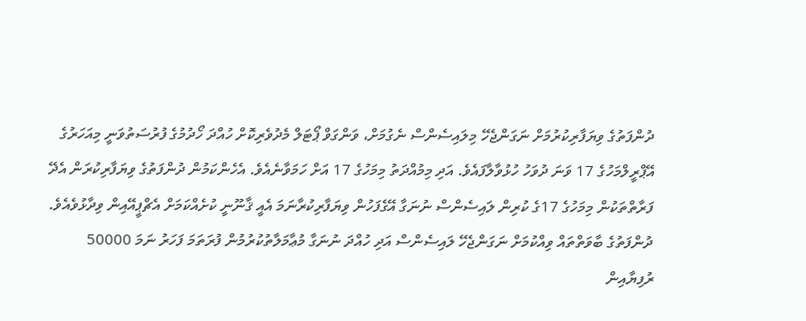ދުންފަތުގެ ވިޔަފާރިކުރުމަށް ނަގަންޖެހޭ މިލައިސެންސް ނެގުމަށް، ވަންގަވް ޕޯޓަލް މެދުވެރިކޮށް ހުއްދަ ހޯދުމުގެ ފުރުސަތުވަނީ މިއަހަރުގެ އޭޕްރީލްމަހުގެ 17 ވަނަ ދުވަހު ހުޅުވާލާފައެވެ. އަދި މިމުއްދަތު މިމަހުގެ 17 އަށް ހަމަވާނެއެވެ. އެހެންކަމުން ދުންފަތުގެ ވިޔަފާރިކުރަން އެދޭ ފަރާތްތަކުން މިމަހުގެ 17ގެ ކުރިން ލައިސެންސް ނުނަގާ އޭގެފަހުން ވިޔަފާރިކުރާނަމަ އެއީ ޤާނޫނީ ކުށެއްކަމަށް އެޗްޕީއޭއިން ވިދާޅުވެއެވެ.
ދުންފަތުގެ ބާވަތްތައް ވިއްކުމަށް ނަގަންޖެހޭ ލައިސެންސް އަދި ހުއްދަ ނުނަގާ މުޢާމަލާތުކުރުމުން ފުރަތަމަ ފަހަރު ނަމަ 50000 ރުފިޔާއިން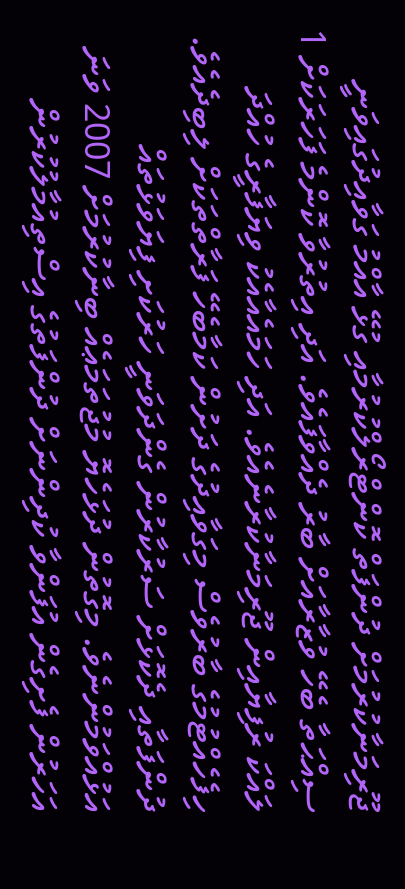ޖޫރިމަނާކުރުމަށް ދުންފަތް ކޮންޓްރޯލްކުރުމާއި ގުޅޭ އާއްމު ގަވާއިދުގައިވަނީ ސިއްޙަތާ ބެހޭ ވުޒާރާއަށް ބާރު ދެއްވާފައެވެ. އަދި އިތުރުވާ ކޮންމެ ފަހަރަކަށް 1 ލައްކަ ރުފިޔާއިން ޖޫރިމަނާކުރާނެއެވެ. އަދި ހަމައެއާއެކު ވިޔަފާރީގެ ހުއްދަ ހިފެހެއްޓުމުގެ ބާރުވެސް މިގަވާއިދުގެ ދަށުން ކަމާބެހޭ ފަރާތްތަކަށް ލިބިދެއެވެ.
ދުންފަތާއި ދެކޮޅަށް ސަރުކާރުން ގެންދަވަނީ ހަރުކަށި ފިޔަވަޅުތައް އަޅުއްވަމުންނެވެ. މިގޮތުން ދުޅަހެޔޮ މުޖުތަމަޢެއް ބިނާކުރުމަށް 2007 ވަނަ އަހަރުން ފެށިގެން އުފަންވާ ކުދިންނަށް ދުންފަތުގެ އިސްތިއުމާލުކުރުން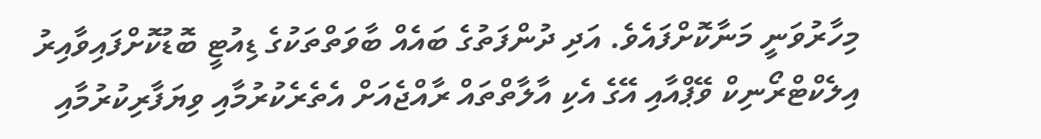މިހާރުވަނީ މަނާކޮށްފައެވެ. އަދި ދުންފަތުގެ ބައެއް ބާވަތްތަކުގެ ޑިއުޓީ ބޮޑުކޮށްފައިވާއިރު އިލެކްޓްރޯނިކް ވޭޕްއާއި އޭގެ އެކި އާލާތްތައް ރާއްޖެއަށް އެތެރެކުރުމާއި ވިޔަފާރިކުރުމާއި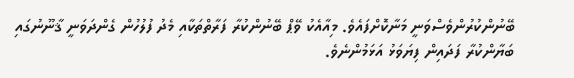ބޭނުންކުރުންވެސްވަނީ މަނާކޮށްފައެވެ. މިއާއެކު ވޭޕް ބޭނުންކުރާ ފަރާތްތަކާއި މެދު ފުލުހުން ގެންދަވަނީ ޤާނޫނުގައި ބަޔާންކުރާ ފަދައިން ފިޔަވަޅު އަޅަމުންނެވެ.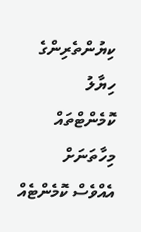ކިޔުންތެރިންގެ ހިޔާލު
ކޮމެންޓްތައް
މިހާތަނަށް އެއްވެސް ކޮމެންޓެއް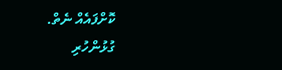ކޮށްފައެއް ނެތް.
ގުޅުންހުރި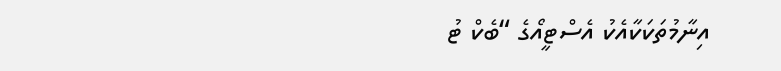އިނާމުތަކަކާއެކު އެސްޓީއޯގެ “ބެކް ޓު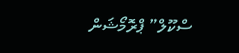ސްކޫލް” ޕްރޮމޯޝަން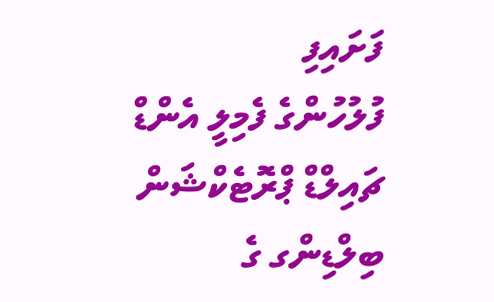ފަށައިފި
ފުލުހުންގެ ފެމިލީ އެންޑް ޗައިލްޑް ޕްރޮޓެކްޝަން ބިލްޑިންގ ގެ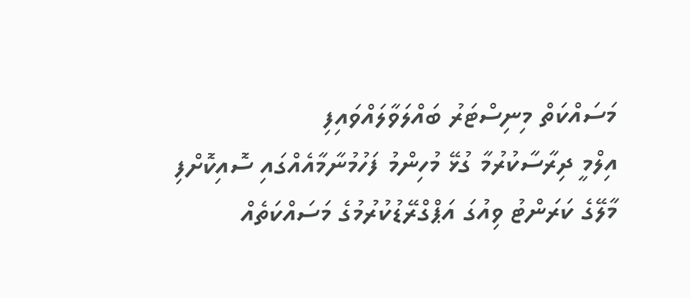މަސައްކަތް މިނިސްޓަރު ބައްލަވާލައްވައިފި
އިލްމީ ދިރާސާކުރުމާ ގުޅޭ މުހިންމު ފަހުމުނާމާއެއްގައި ސޮއިކޮށްފި
މާލޭގެ ކަރަންޓު ވިއުގަ އަޕްގްރޭޑުކުރުމުގެ މަސައްކަތެއް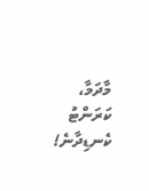މާދަމާ، ކަރަންޓު ކެނޑިދާނެ!